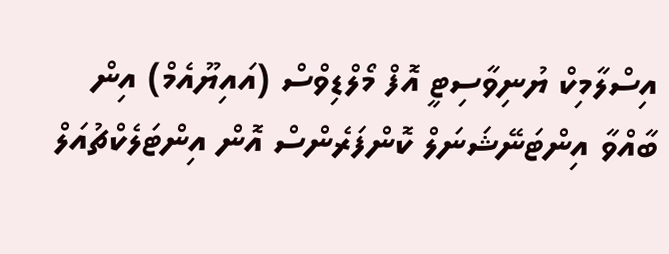އިސްލާމިކް ޔުނިވާސިޓީ އޮފް މޯލްޑިވްސް (އައިޔޫއެމް) އިން ބާއްވާ އިންޓަނޭޝަނަލް ކޮންފަރެންސް އޮން އިންޓަލެކްޗުއަލް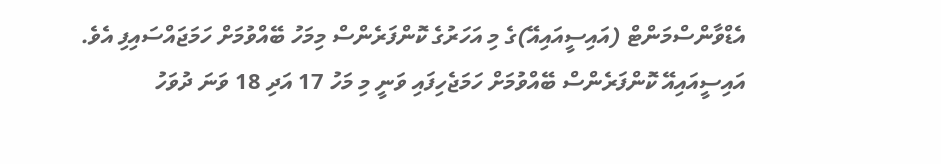އެޑްވާންސްމަންޓް (އައިސީއައިއޭ)ގެ މި އަހަރުގެ ކޮންފަރެންސް މިމަހު ބޭއްވުމަށް ހަމަޖައްސައިފި އެވެ.
އައިސީއައިއޭ ކޮންފަރެންސް ބޭއްވުމަށް ހަމަޖެހިފައި ވަނީ މި މަހު 17 އަދި 18 ވަނަ ދުވަހު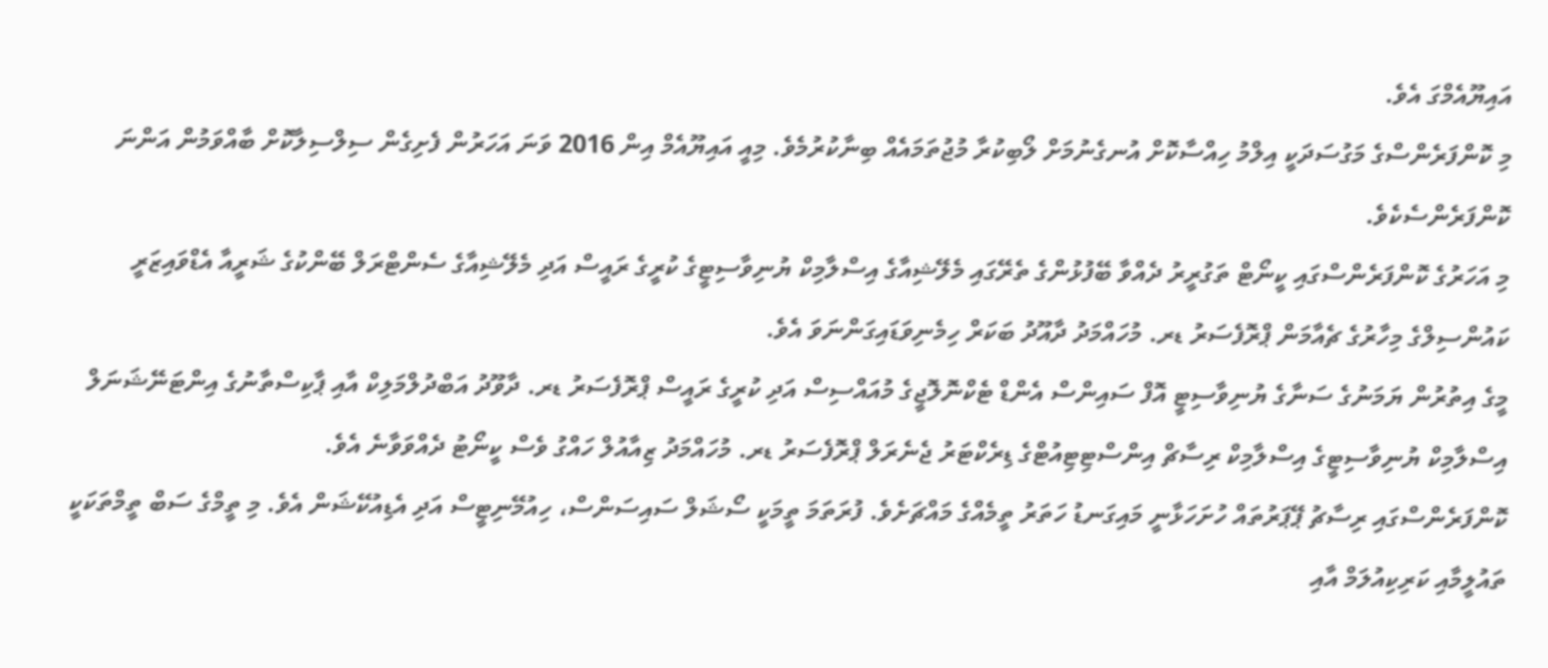އައިޔޫއެމްގަ އެވެ.
މި ކޮންފަރެންސްގެ މަގުސަދަކީ އިލްމު ހިއްސާކޮށް އުނގެނުމަށް ލޯބިކުރާ މުޖުތަމައެއް ބިނާކުރުމެވެ. މިއީ އައިޔޫއެމް އިން 2016 ވަނަ އަހަރުން ފެށިގެން ސިލްސިލާކޮށް ބާއްވަމުން އަންނަ ކޮންފަރެންސެކެވެ.
މި އަހަރުގެ ކޮންފަރެންސްގައި ކީނޯޓް ތަގުރީރު ދެއްވާ ބޭފުޅުންގެ ތެރޭގައި މެލޭޝިއާގެ އިސްލާމިކް ޔުނިވާސިޓީގެ ކުރީގެ ރައީސް އަދި މެލޭޝިއާގެ ސެންޓްރަލް ބޭންކުގެ ޝަރީއާ އެޑްވައިޒަރީ ކައުންސިލްގެ މިހާރުގެ ޗެއާމަން ޕްރޮފެސަރު ޑރ. މުހައްމަދު ދާއޫދު ބަކަރް ހިމެނިވަޑައިގަންނަވަ އެވެ.
މީގެ އިތުރުން ޔަމަނުގެ ސަނާގެ ޔުނިވާސިޓީ އޮފް ސައިންސް އެންޑް ޓެކްނޮލޮޖީގެ މުއައްސިސް އަދި ކުރީގެ ރައީސް ޕްރޮފެސަރު ޑރ. ދާވޫދު އަބްދުލްމަލިކް އާއި ޕާކިސްތާނުގެ އިންޓަނޭޝަނަލް އިސްލާމިކް ޔުނިވާސިޓީގެ އިސްލާމިކް ރިސާޗް އިންސްޓިޓިއުޓްގެ ޑިރެކްޓަރު ޖެނެރަލް ޕްރޮފެސަރު ޑރ. މުހައްމަދު ޒިއާއުލް ހައްގު ވެސް ކީނޯޓު ދެއްވަވާނެ އެވެ.
ކޮންފަރެންސްގައި ރިސާޗު ޕޭޕަރުތައް ހުށަހަޅާނީ މައިގަނޑު ހަތަރު ތީމެއްގެ މައްޗަށެވެ. ފުރަތަމަ ތީމަކީ ސޯޝަލް ސައިސަންސް، ހިއުމޭނިޓީސް އަދި އެޑިއުކޭޝަން އެވެ. މި ތީމްގެ ސަބް ތީމްތަކަކީ ތައުލީމާއި ކަރިކިއުލަމް އާއި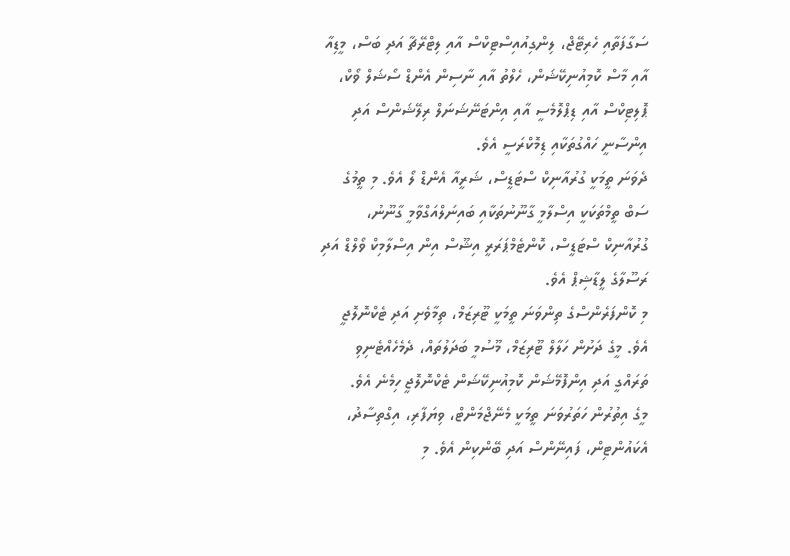ސަގާފަތާއި ހެރިޓޭޖް، ލިންގިއުއިސްޓިކްސް އާއި ލިޓްރޭޗާ އަދި ބަސް، މީޑިއާ އާއި މާސް ކޮމިއުނިކޭޝަން، ހެލްތު އާއި ނާސިން އެންޑް ސޯޝަލް ވޯކް، ޕޮލިޓިކްސް އާއި ޑިޕްލޮމެސީ އާއި އިންޓަނޭޝަނަލް ރިލޭޝަންސް އަދި އިންސާނީ ހައްގުތަކާއި ޑިމޮކްރަސީ އެވެ.
ދެވަނަ ތީމަކީ ގުރުއާނިކް ސްޓަޑީސް، ޝަރީއާ އެންޑް ލޯ އެވެ. މި ތީމުގެ ސަބް ތީމްތަކަކީ އިސްލާމީ ގާނޫނުތަކާއި ބައިނަލްއަގްވާމީ ގާނޫނު، ގުރުއާނިކް ސްޓަޑީސް، ކޮންޓެމްޕަރަރީ އިޝޫސް އިން އިސްލާމިކް ވޯލްޑް އަދި ރަސޫލާގެ ލީޑާޝިޕް އެވެ.
މި ކޮންފަރެންސްގެ ތިންވަނަ ތީމަކީ ޓޫރިޒަމް، ތިމާވެށި އަދި ޓެކްނޮލޮޖީ އެވެ. މީގެ ދަށުން ހަލާލް ޓޫރިޒަމް، މޫސުމީ ބަދަލުތައް، ދެމެހެއްޓެނިވި ތަރައްގީ އަދި އިންފޮމޭޝަން ކޮމިއުނިކޭޝަން ޓެކްނޮލޮޖީ ހިމެނެ އެވެ.
މީގެ އިތުރުން ހަތަރުވަނަ ތީމަކީ މެނޭޖްމަންޓް، ވިޔަފާރި، އިގްތިސާދު، އެކައުންޓިން، ފައިނޭންސް އަދި ބޭންކިން އެވެ. މި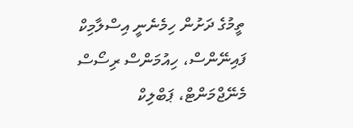ތީމުގެ ދަށުން ހިމެނެނީ އިސްލާމިކް ފައިނޭންސް، ހިއުމަންސް ރިސޯސް މެނޭޖްމަންޓް، ޕަބްލިކް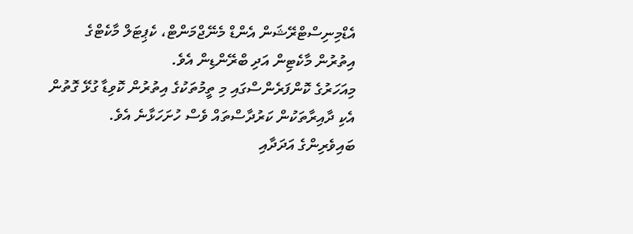އެޑްމިނިސްޓްރޭޝަން އެންޑް މެނޭޖްމަންޓް، ކެޕިޓަލް މާކެޓްގެ އިތުރުން މާކެޓިން އަދި ބްރޭންޑިން އެވެ.
މިއަހަރުގެ ކޮންފަރެންސްގައި މި ތީމުތަކުގެ އިތުރުން ކޮވިޑާ ގުޅޭ ގޮތުން އެކި ދާއިރާތަކުން ކަރުދާސްތައް ވެސް ހުށަހަޅާނެ އެވެ.
ބައިވެރިންގެ އަދަދާއި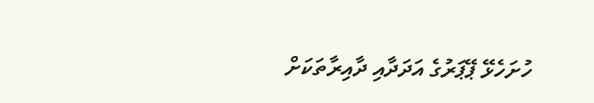ހުށަހެޅޭ ޕޭޕަރުގެ އަދަދާއި ދާއިރާތަކަށް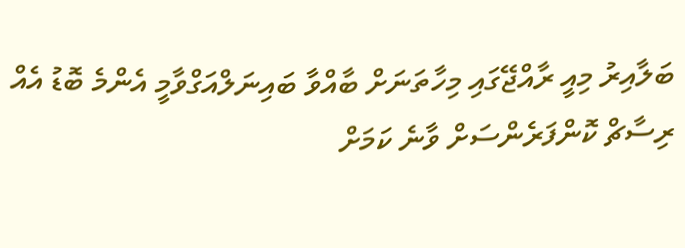ބަލާއިރު މިއީ ރާއްޖޭގައި މިހާތަނަށް ބާއްވާ ބައިނަލްއަގްވާމީ އެންމެ ބޮޑު އެއް ރިސާޗް ކޮންފަރެންސަށް ވާނެ ކަމަށް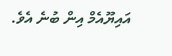އައިޔޫއެމް އިން ބުނެ އެވެ.